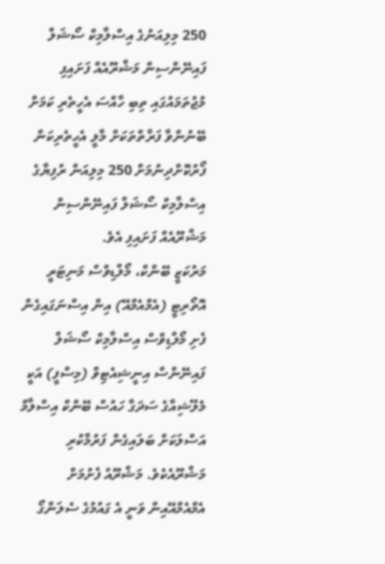250 މިލިއަނުގެ އިސްލާމިކް ސޯޝަލް ފައިނޭންސިން މަޝްރޫއެއް ފަށައިފި
މުޖުތަމައުގައި ތިބި ހާއްސަ އެހީތެރި ކަމަށް ބޭނުންވާ ފަރާތްތަކަށް މާލީ އެހީތެރިކަން ފޯރުކޮށްދިނުމަށް 250 މިލިއަން ރުފިޔާގެ އިސްލާމިކް ސޯޝަލް ފައިނޭންސިން މަޝްރޫއެއް ފަށައިފި އެވެ.
މަރުކަޒީ ބޭންކް، މޯލްޑިވްސް މަނިޓަރީ އޮތޯރިޓީ (އެމްއެމްއޭ) އިން އިސްނަގައިގެން ފެށި މޯލްޑިވްސް އިސްލާމިކް ސޯޝަލް ފައިނޭންސް އިނީޝިއެޓިވް (މިސްފީ) އަކީ މެލޭޝިއާގެ ސަދަގާ ހައުސް ބޭންކް އިސްލާމް އަސްލަކަށް ބަލައިގެން ފަރުމާކުރި މަޝްރޫއެކެވެ. މަޝްރޫއު ފެށުމަށް އެމްއެމްއޭއިން ވަނީ އެ ގައުމުގެ ސެލަންގޯ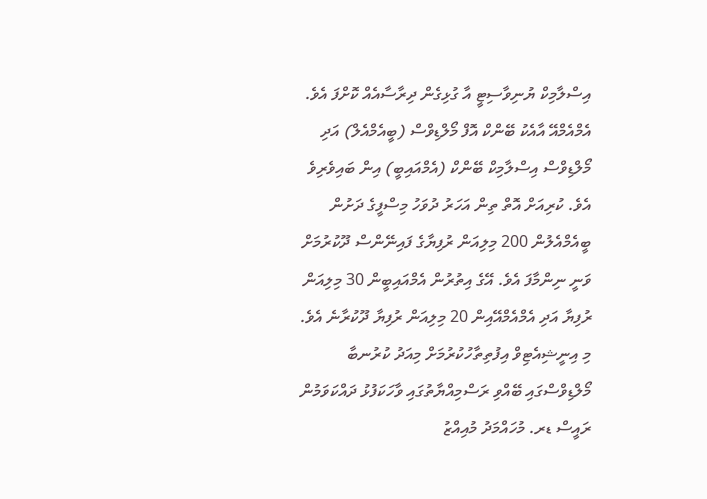އިސްލާމިކް ޔުނިވާސިޓީ އާ ގުޅިގެން ދިރާސާއެއް ކޮށްފަ އެވެ.
އެމްއެމްއޭ އާއެކު ބޭންކް އޮފް މޯލްޑިވްސް (ބީއެމްއެލް) އަދި މޯލްޑިވްސް އިސްލާމިކް ބޭންކް (އެމްއައިބީ) އިން ބައިވެރިވެ އެވެ. ކުރިއަށް އޮތް ތިން އަހަރު ދުވަހު މިސްފީގެ ދަށުން ބީއެމްއެލުން 200 މިލިއަން ރުފިޔާގެ ފައިނޭންސް ދޫކުރުމަށް ވަނީ ނިންމާފަ އެވެ. އޭގެ އިތުރުން އެމްއައިބީން 30 މިލިއަން ރުފިޔާ އަދި އެމްއެމްއޭއިން 20 މިލިއަން ރުފިޔާ ދޫކުރާނެ އެވެ.
މި އިނީޝިއެޓިވް އިފުތިތާހުކުރުމަށް މިއަދު ކުރުނބާ މޯލްޑިވްސްގައި ބޭއްވި ރަސްމިއްޔާތުގައި ވާހަކަފުޅު ދައްކަވަމުން ރައީސް ޑރ. މުހައްމަދު މުއިއްޒު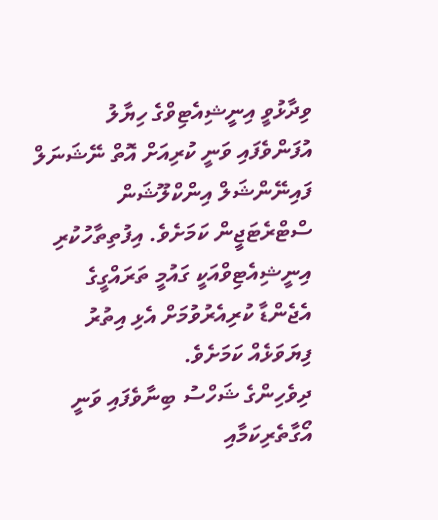ވިދާޅުވީ އިނީޝިއެޓިވްގެ ހިޔާލު އުފަންވެފައި ވަނީ ކުރިއަށް އޮތް ނޭޝަނަލް ފައިނޭންޝަލް އިންކްލޫޝަން ސްޓްރެޓަޖީން ކަމަށެވެ. އިފުތިތާހުކުރި އިނީޝިއެޓިވްއަކީ ގައުމީ ތަރައްގީގެ އެޖެންޑާ ކުރިއެރުވުމަށް އެޅި އިތުރު ފިޔަވަޅެއް ކަމަށެވެ.
ދިވެހިންގެ ޝަހްސު ބިނާވެފައި ވަނީ އޯގާތެރިކަމާއި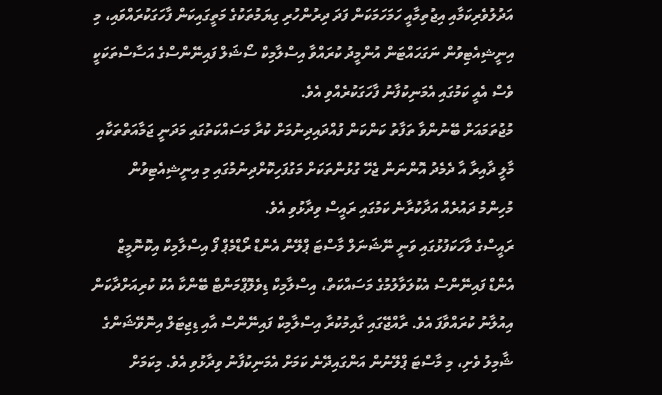އަދުލުވެރިކަމާއި އިޖުތިމާއީ ހަމަހަމަކަން ފަދަ ދިރުންހުރި ގިޔަމުތަކުގެ މަތީގައިކަން ފާހަގަކުރައްވައި، މި އިނީޝިއެޓިވުން ނަގަހައްޓަން އުންމީދު ކުރައްވާ އިސްލާމިކް ސޯޝަލް ފައިނޭންސްގެ އަސާސްތަކަކީ ވެސް އެއީ ކަމުގައި އެމަނިކުފާނު ފާހަގަކުރެއްވި އެވެ.
މުޖުތަމައަށް ބޭނުންވާ ތަފާތު ކަންކަން ފުއްދައިދިނުމަށް ކުރާ މަސައްކަތުގައި މަދަނީ ޖަމާއަތްތަކާއި މާލީ ދާއިރާ އާ ދެމެދު އޮންނަން ޖެހޭ ގުޅުންތަކަށް މަގުފަހިކޮށްދިނުމުގައި މި އިނީޝިއެޓިވުން މުހިންމު ދައުރެއް އަދާކުރާނެ ކަމުގައި ރައީސް ވިދާޅުވި އެވެ.
ރައީސްގެ ވާހަކަފުޅުގައި ވަނީ ނޭޝަނަލް މާސްޓަ ޕްލޭން އެންޑް ރޯޑްމެޕް ފޯ އިސްލާމިކް އިކޮނޮމީޒް އެންޑް ފައިނޭންސް އެކުލަވާލުމުގެ މަސައްކަތް، އިސްލާމިކް ޑިވެލޮޕްމަންޓް ބޭންކާ އެކު ކުރިއަށްދާކަން އިއުލާނު ކުރައްވާފަ އެވެ. ރާއްޖޭގައި ގާއިމުކުރާ އިސްލާމިކް ފައިނޭންސް އާއި ޑިޖިޓަލް އިނޮވޭޝަންގެ ޝާމިލު ވެށި، މި މާސްޓަ ޕްލޭނުން އަންގައިދޭނެ ކަމަށް އެމަނިކުފާނު ވިދާޅުވި އެވެ. މިކަމަށް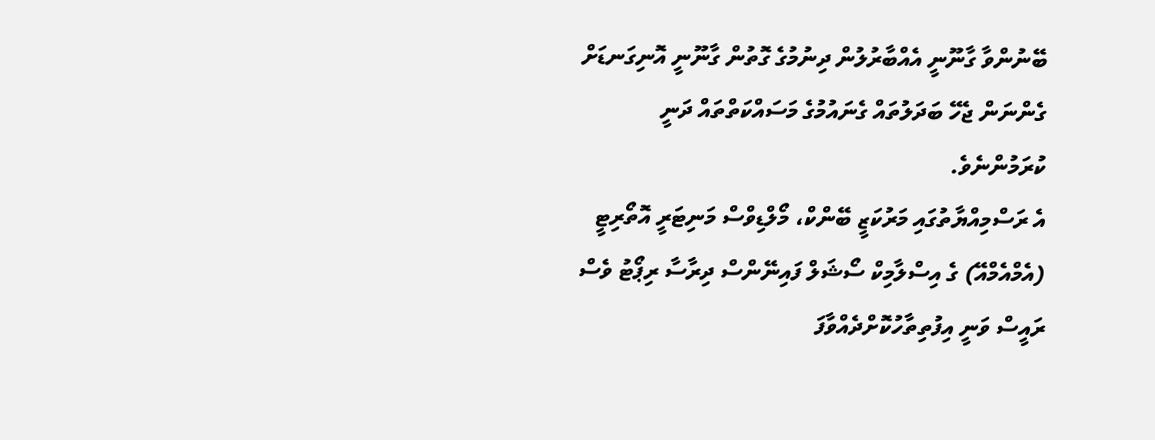ބޭނުންވާ ގާނޫނީ އެއްބާރުލުން ދިނުމުގެ ގޮތުން ގާނޫނީ އޮނިގަނޑަށް ގެންނަން ޖެހޭ ބަދަލުތައް ގެނައުމުގެ މަސައްކަތްތައް ދަނީ ކުރަމުންނެވެ.
އެ ރަސްމިއްޔާތުގައި މަރުކަޒީ ބޭންކް، މޯލްޑިވްސް މަނިޓަރީ އޮތޯރިޓީ (އެމްއެމްއޭ) ގެ އިސްލާމިކް ސޯޝަލް ފައިނޭންސް ދިރާސާ ރިޕޯޓު ވެސް ރައީސް ވަނީ އިފުތިތާހުކޮށްދެއްވާފަ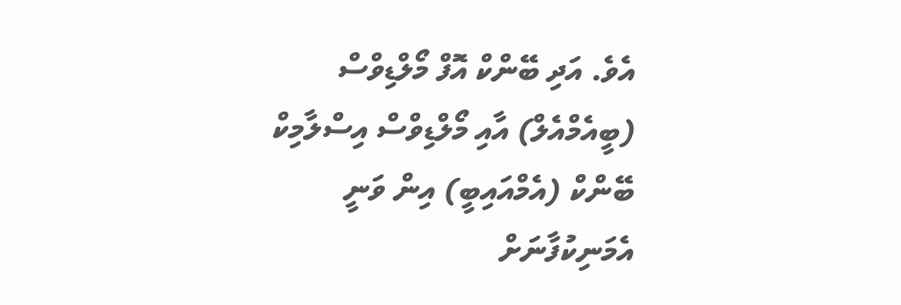އެވެ. އަދި ބޭންކް އޮފް މޯލްޑިވްސް (ބީއެމްއެލް) އާއި މޯލްޑިވްސް އިސްލާމިކް ބޭންކް (އެމްއައިބީ) އިން ވަނީ އެމަނިކުފާނަށް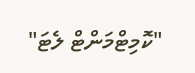"ކޮމިޓްމަންޓް ލެޓަ"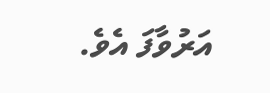އަރުވާފަ އެވެ.